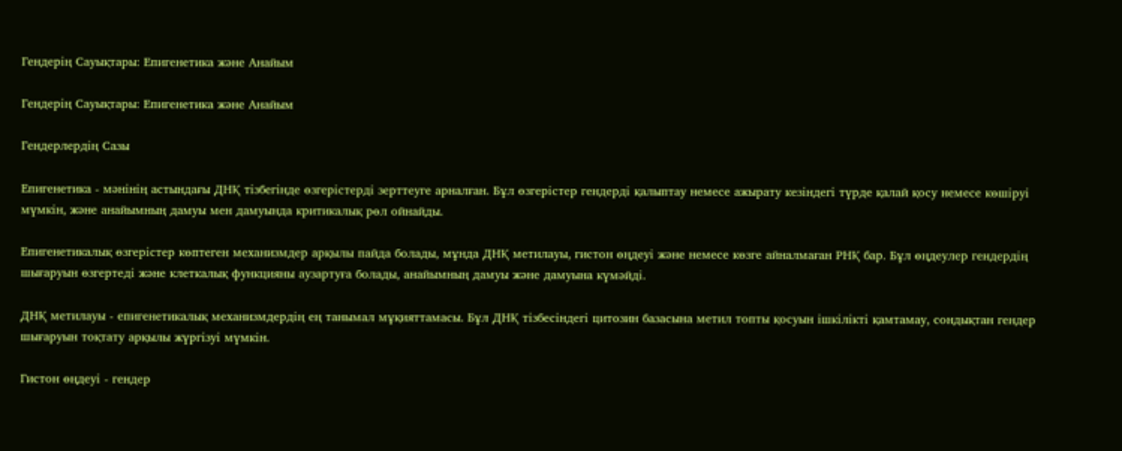Гендерің Сауықтары: Епигенетика және Анайым

Гендерің Сауықтары: Епигенетика және Анайым

Гендерлердің Сазы

Епигенетика - мәнінің астындағы ДНҚ тізбегінде өзгерістерді зерттеуге арналған. Бұл өзгерістер гендерді қалыптау немесе ажырату кезіндегі түрде қалай қосу немесе көшіруі мүмкін, және анайымның дамуы мен дамуында критикалық рөл ойнайды.

Епигенетикалық өзгерістер көптеген механизмдер арқылы пайда болады, мұнда ДНҚ метилауы, гистон өңдеуі және немесе көзге айналмаған РНҚ бар. Бұл өңдеулер гендердің шығаруын өзгертеді және клеткалық функцияны аузартуға болады, анайымның дамуы және дамуына күмәйді.

ДНҚ метилауы - епигенетикалық механизмдердің ең танымал мұқияттамасы. Бұл ДНҚ тізбесіндегі цитозин базасына метил топты қосуын ішкілікті қамтамау, сондықтан гендер шығаруын тоқтату арқылы жүргізуі мүмкін.

Гистон өңдеуі - гендер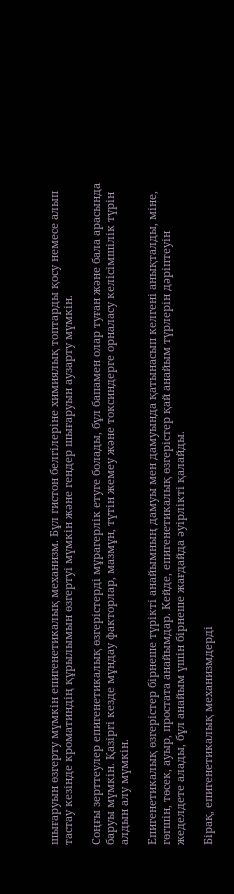шығаруын өзгерту мүмкін епигенетикалық механизм. Бұл гистон белгілеріне химиялық топтарды қосу немесе алып тастау кезінде кроматиндің құрылымын өзгертуі мүмкін және гендер шығаруын аузарту мүмкін.

Соңғы зерттеулер епигенетикалық өзгерістерді мұрагерлік етуге болады, бұл бапамен олар туған және бала арасында баруы мүмкін. Қазіргі кезде мұндау факторлар, мазмұн, түтін жемеу және токсиндерге орналасу келісімшілік түрін алдын алу мүмкін.

Епигенетикалық өзгерістер бірнеше түрікті анайымның дамуы мен дамуында қатынасып келгені анықталды, міне, гөгшін, төсек, ауыр, простата анайымдар. Кейде, епигенетикалық өзгерістер қай анайым түрлерін дәріптеуін жеделдете алады, бұл анайым үшін бірнеше жағдайда әуірлікті қалайды.

Бірақ, епигенетикалық механизмдерді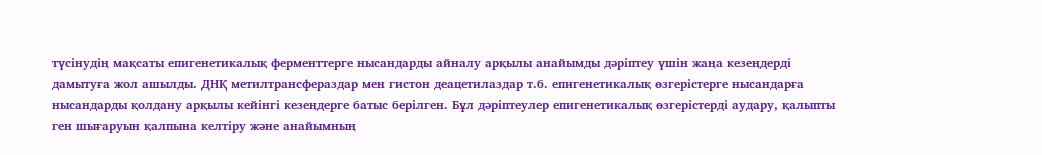түсінудің мақсаты епигенетикалық ферменттерге нысандарды айналу арқылы анайымды дәріптеу үшін жаңа кезеңдерді дамытуға жол ашылды. ДНҚ метилтрансфераздар мен гистон деацетилаздар т.б. епигенетикалық өзгерістерге нысандарға нысандарды қолдану арқылы кейінгі кезеңдерге батыс берілген. Бұл дәріптеулер епигенетикалық өзгерістерді аудару, қалыпты ген шығаруын қалпына келтіру және анайымның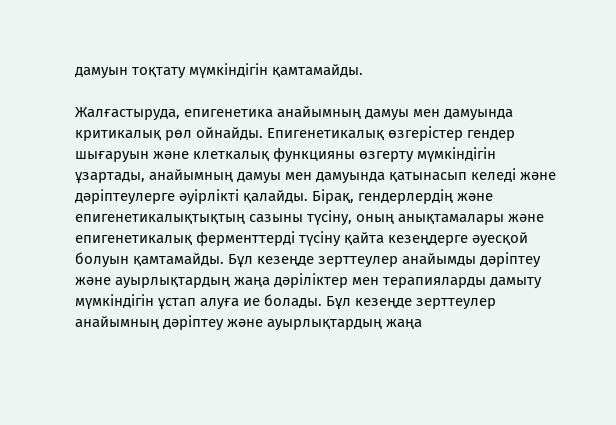дамуын тоқтату мүмкіндігін қамтамайды.

Жалғастыруда, епигенетика анайымның дамуы мен дамуында критикалық рөл ойнайды. Епигенетикалық өзгерістер гендер шығаруын және клеткалық функцияны өзгерту мүмкіндігін ұзартады, анайымның дамуы мен дамуында қатынасып келеді және дәріптеулерге әуірлікті қалайды. Бірақ, гендерлердің және епигенетикалықтықтың сазыны түсіну, оның анықтамалары және епигенетикалық ферменттерді түсіну қайта кезеңдерге әуесқой болуын қамтамайды. Бұл кезеңде зерттеулер анайымды дәріптеу және ауырлықтардың жаңа дәріліктер мен терапияларды дамыту мүмкіндігін ұстап алуға ие болады. Бұл кезеңде зерттеулер анайымның дәріптеу және ауырлықтардың жаңа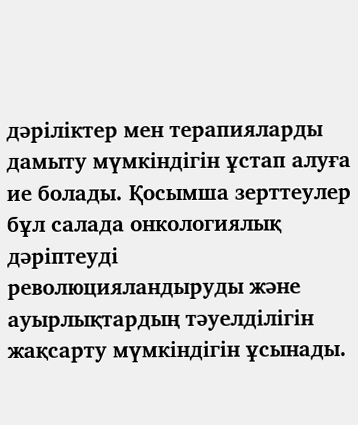дәріліктер мен терапияларды дамыту мүмкіндігін ұстап алуға ие болады. Қосымша зерттеулер бұл салада онкологиялық дәріптеуді революцияландыруды және ауырлықтардың тәуелділігін жақсарту мүмкіндігін ұсынады.